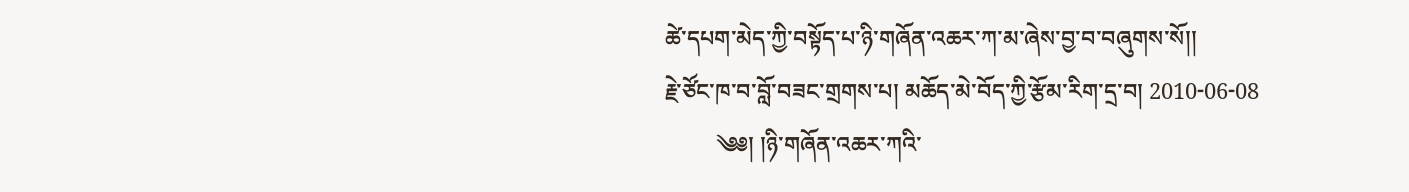ཚེ་དཔག་མེད་ཀྱི་བསྟོད་པ་ཉི་གཞོན་འཆར་ཀ་མ་ཞེས་བྱ་བ་བཞུགས་སོ།།
རྗེ་ཙོང་ཁ་བ་བློ་བཟང་གྲགས་པ། མཆོད་མེ་བོད་ཀྱི་རྩོམ་རིག་དྲ་བ། 2010-06-08
         ༄༅། །ཉི་གཞོན་འཆར་ཀའི་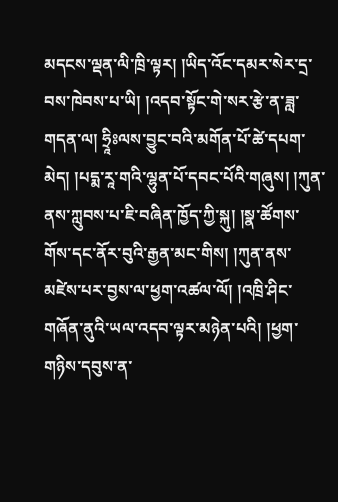མདངས་ལྡན་ལི་ཁྲི་ལྟར། །ཡིད་འོང་དམར་སེར་དྲ་བས་ཁེབས་པ་ཡི། །འདབ་སྟོང་གེ་སར་རྩེ་ན་ཟླ་གདན་ལ། ཧྲཱིཿལས་བྱུང་བའི་མགོན་པོ་ཚེ་དཔག་མེད། །པདྨ་རཱ་གའི་ལྷུན་པོ་དབང་པོའི་གཞུས། །ཀུན་ནས་ཀླུབས་པ་ཇི་བཞིན་ཁྱོད་ཀྱི་སྐུ། །སྣ་ཚོགས་གོས་དང་ནོར་བུའི་རྒྱན་མང་གིས། །ཀུན་ནས་མཛེས་པར་བྱས་ལ་ཕྱག་འཚལ་ལོ། །འཁྲི་ཤིང་གཞོན་ནུའི་ཡལ་འདབ་ལྟར་མཉེན་པའི། །ཕྱག་གཉིས་དབུས་ན་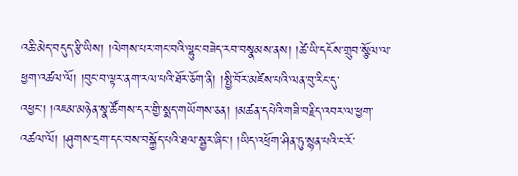འཆི་མེད་བདུད་རྩི་ཡིས། །ལེགས་པར་གང་བའི་ལྷུང་བཟེད་རབ་བསྣམས་ནས། །ཚེ་ཡི་དངོས་གྲུབ་སྩོལ་ལ་ཕྱག་འཚལ་ལོ། །བུང་བ་ལྟར་ནག་རལ་པའི་ཐོར་ཅོག་ནི། །སྤྱི་བོར་མཛེས་པའི་ལན་བུ་རིང་དུ་འཕྱང་། །འཇམ་མཉེན་སྣ་ཚོགས་དར་གྱི་སྨད་གཡོགས་ཅན། །མཚན་དཔེའི་གཟི་བརྗིད་འབར་ལ་ཕྱག་འཚལ་ལོ། །ཤུགས་དྲག་དང་བས་བསྐྱོད་པའི་ཐལ་སྦྱར་ཞིང་། །ཡིད་འཕྲོག་ཤིན་ཏུ་སྙན་པའི་ང་རོ་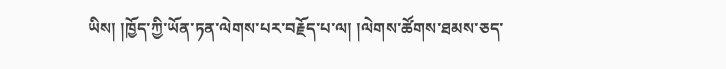ཡིས། །ཁྱོད་ཀྱི་ཡོན་ཏན་ལེགས་པར་བརྗོད་པ་ལ། །ལེགས་ཚོགས་ཐམས་ཅད་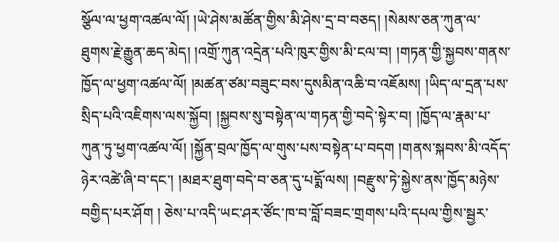སྩོལ་ལ་ཕྱག་འཚལ་ལོ། །ཡེ་ཤེས་མཚོན་གྱིས་མི་ཤེས་དྲ་བ་བཅད། །སེམས་ཅན་ཀུན་ལ་ཐུགས་རྗེ་རྒྱུན་ཆད་མེད། །འགྲོ་ཀུན་འདྲེན་པའི་ཁུར་གྱིས་མི་ངལ་བ། །གཏན་གྱི་སྐྱབས་གནས་ཁྱོད་ལ་ཕྱག་འཚལ་ལོ། །མཚན་ཙམ་བཟུང་བས་དུསམིན་འཆི་བ་འཇོམས། །ཡིད་ལ་དྲན་པས་སྲིད་པའི་འཇིགས་ལས་སྐྱོབ། །སྐྱབས་སུ་བསྟེན་ལ་གཏན་གྱི་བདེ་སྟེར་བ། །ཁྱོད་ལ་རྣམ་པ་ཀུན་ཏུ་ཕྱག་འཚལ་ལོ། །སྐྱོན་བྲལ་ཁྱོད་ལ་གུས་པས་བསྟེན་པ་བདག །གནས་སྐབས་མི་འདོད་ཉེར་འཚེ་ཞི་བ་དང་། །མཐར་ཐུག་བདེ་བ་ཅན་དུ་པདྨོ་ལས། །བརྫུས་ཏེ་སྐྱེས་ནས་ཁྱོད་མཉེས་བགྱིད་པར་ཤོག ། ཅེས་པ་འདི་ཡང་ཤར་ཙོང་ཁ་བ་བློ་བཟང་གྲགས་པའི་དཔལ་གྱིས་སྦྱར་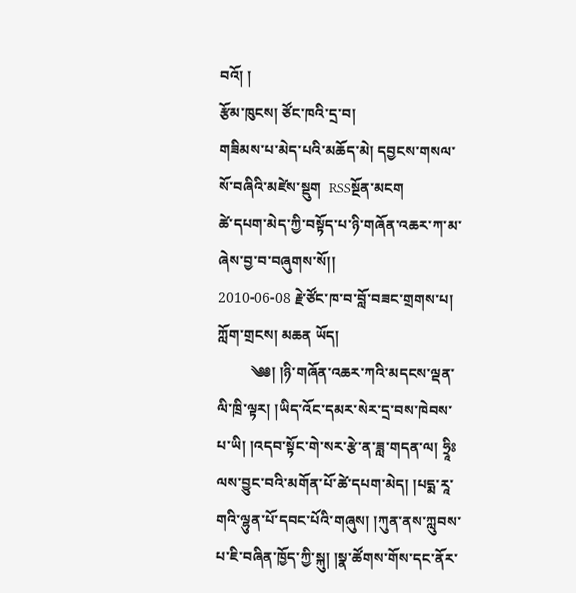བའོ། །
རྩོམ་ཁུངས། ཙོང་ཁའི་དྲ་བ།
གཟིམས་པ་མེད་པའི་མཆོད་མེ། དབྱངས་གསལ་སོ་བཞིའི་མཛེས་སྡུག  RSSསྔོན་མངག
ཚེ་དཔག་མེད་ཀྱི་བསྟོད་པ་ཉི་གཞོན་འཆར་ཀ་མ་ཞེས་བྱ་བ་བཞུགས་སོ།།
2010-06-08 རྗེ་ཙོང་ཁ་བ་བློ་བཟང་གྲགས་པ། ཀློག་གྲངས། མཆན ཡོད།
         ༄༅། །ཉི་གཞོན་འཆར་ཀའི་མདངས་ལྡན་ལི་ཁྲི་ལྟར། །ཡིད་འོང་དམར་སེར་དྲ་བས་ཁེབས་པ་ཡི། །འདབ་སྟོང་གེ་སར་རྩེ་ན་ཟླ་གདན་ལ། ཧྲཱིཿལས་བྱུང་བའི་མགོན་པོ་ཚེ་དཔག་མེད། །པདྨ་རཱ་གའི་ལྷུན་པོ་དབང་པོའི་གཞུས། །ཀུན་ནས་ཀླུབས་པ་ཇི་བཞིན་ཁྱོད་ཀྱི་སྐུ། །སྣ་ཚོགས་གོས་དང་ནོར་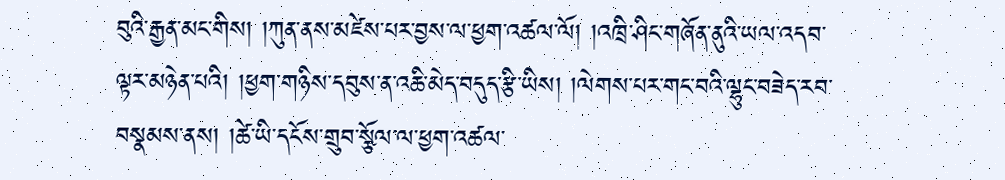བུའི་རྒྱན་མང་གིས། །ཀུན་ནས་མཛེས་པར་བྱས་ལ་ཕྱག་འཚལ་ལོ། །འཁྲི་ཤིང་གཞོན་ནུའི་ཡལ་འདབ་ལྟར་མཉེན་པའི། །ཕྱག་གཉིས་དབུས་ན་འཆི་མེད་བདུད་རྩི་ཡིས། །ལེགས་པར་གང་བའི་ལྷུང་བཟེད་རབ་བསྣམས་ནས། །ཚེ་ཡི་དངོས་གྲུབ་སྩོལ་ལ་ཕྱག་འཚལ་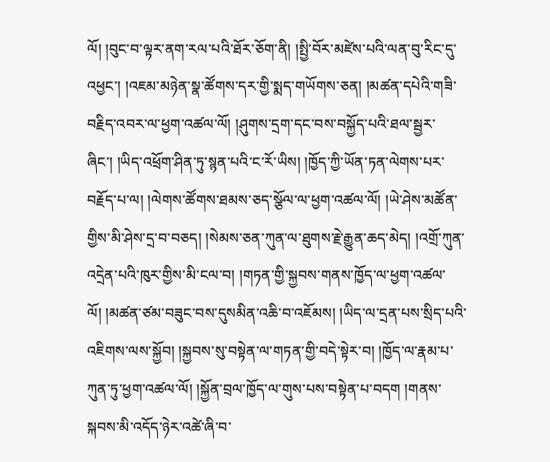ལོ། །བུང་བ་ལྟར་ནག་རལ་པའི་ཐོར་ཅོག་ནི། །སྤྱི་བོར་མཛེས་པའི་ལན་བུ་རིང་དུ་འཕྱང་། །འཇམ་མཉེན་སྣ་ཚོགས་དར་གྱི་སྨད་གཡོགས་ཅན། །མཚན་དཔེའི་གཟི་བརྗིད་འབར་ལ་ཕྱག་འཚལ་ལོ། །ཤུགས་དྲག་དང་བས་བསྐྱོད་པའི་ཐལ་སྦྱར་ཞིང་། །ཡིད་འཕྲོག་ཤིན་ཏུ་སྙན་པའི་ང་རོ་ཡིས། །ཁྱོད་ཀྱི་ཡོན་ཏན་ལེགས་པར་བརྗོད་པ་ལ། །ལེགས་ཚོགས་ཐམས་ཅད་སྩོལ་ལ་ཕྱག་འཚལ་ལོ། །ཡེ་ཤེས་མཚོན་གྱིས་མི་ཤེས་དྲ་བ་བཅད། །སེམས་ཅན་ཀུན་ལ་ཐུགས་རྗེ་རྒྱུན་ཆད་མེད། །འགྲོ་ཀུན་འདྲེན་པའི་ཁུར་གྱིས་མི་ངལ་བ། །གཏན་གྱི་སྐྱབས་གནས་ཁྱོད་ལ་ཕྱག་འཚལ་ལོ། །མཚན་ཙམ་བཟུང་བས་དུསམིན་འཆི་བ་འཇོམས། །ཡིད་ལ་དྲན་པས་སྲིད་པའི་འཇིགས་ལས་སྐྱོབ། །སྐྱབས་སུ་བསྟེན་ལ་གཏན་གྱི་བདེ་སྟེར་བ། །ཁྱོད་ལ་རྣམ་པ་ཀུན་ཏུ་ཕྱག་འཚལ་ལོ། །སྐྱོན་བྲལ་ཁྱོད་ལ་གུས་པས་བསྟེན་པ་བདག །གནས་སྐབས་མི་འདོད་ཉེར་འཚེ་ཞི་བ་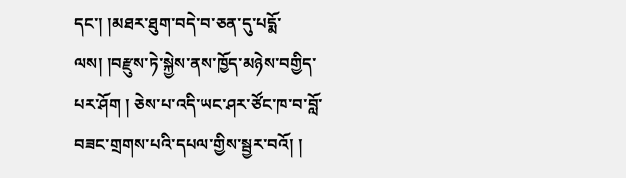དང་། །མཐར་ཐུག་བདེ་བ་ཅན་དུ་པདྨོ་ལས། །བརྫུས་ཏེ་སྐྱེས་ནས་ཁྱོད་མཉེས་བགྱིད་པར་ཤོག ། ཅེས་པ་འདི་ཡང་ཤར་ཙོང་ཁ་བ་བློ་བཟང་གྲགས་པའི་དཔལ་གྱིས་སྦྱར་བའོ། །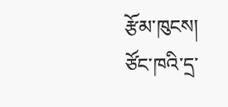རྩོམ་ཁུངས། ཙོང་ཁའི་དྲ་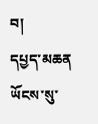བ།
དཔྱད་མཆན ཡོངས་སུ་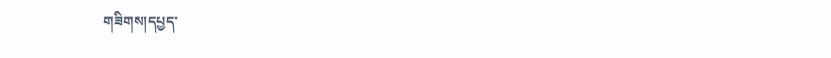གཟིགས།དཔྱད་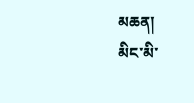མཆན།
མིང་མི་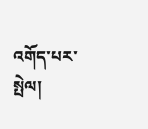འགོད་པར་སྤེལ།